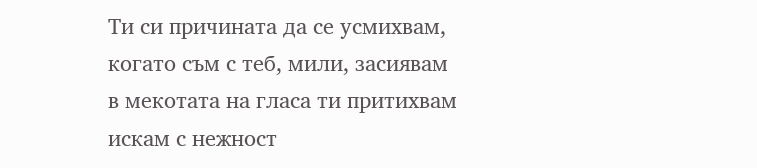Ти си причината да се усмихвам,
когато съм с теб, мили, засиявам
в мекотата на гласа ти притихвам
искам с нежност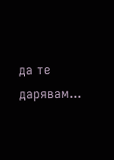да те дарявам...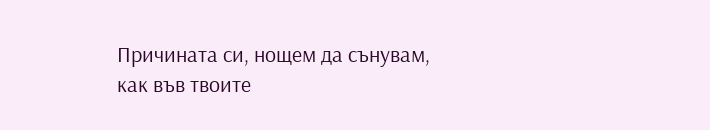Причината си, нощем да сънувам,
как във твоите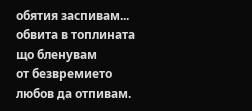обятия заспивам...
обвита в топлината що бленувам
от безвремието любов да отпивам.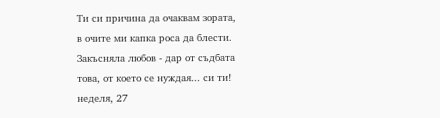Ти си причина да очаквам зората,
в очите ми капка роса да блести.
Закъсняла любов - дар от съдбата
това, от което се нуждая... си ти!
неделя, 27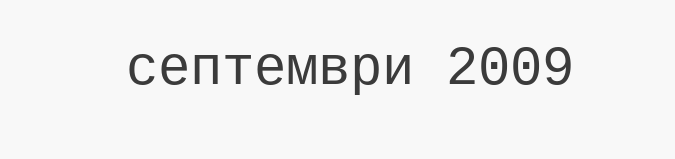септември 2009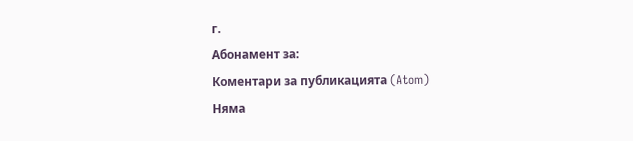г.
Абонамент за:
Коментари за публикацията (Atom)
Няма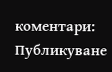коментари:
Публикуване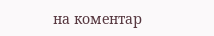на коментар